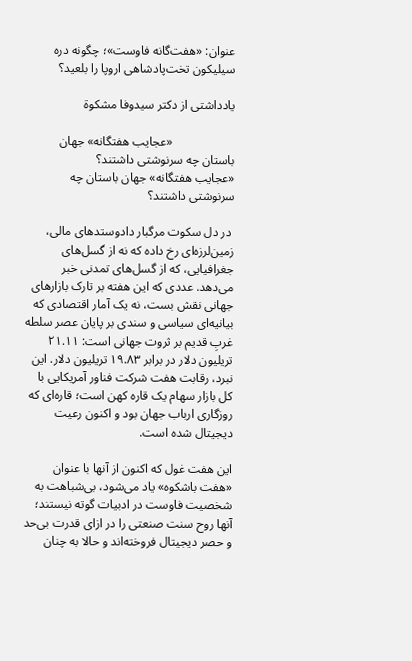عنوان: «هفت‌گانه فاوست»؛ چگونه دره سیلیکون تخت‌پادشاهی اروپا را بلعید؟

یادداشتی از دکتر سیدوفا مشکوة

                    «عجایب هفتگانه» جهان باستان چه سرنوشتی داشتند؟                      «عجایب هفتگانه» جهان باستان چه سرنوشتی داشتند؟

 در دل سکوت مرگبار دادوستدهای مالی، زمین‌لرزه‌ای رخ داده که نه از گسل‌های جغرافیایی، که از گسل‌های تمدنی خبر می‌دهد. عددی که این هفته بر تارک بازارهای جهانی نقش بست، نه یک آمار اقتصادی که بیانیه‌ای سیاسی و سندی بر پایان عصر سلطه غربِ قدیم بر ثروت جهانی است: ۲۱.۱۱ تریلیون دلار در برابر ۱۹.۸۳ تریلیون دلار. این نبرد، رقابت هفت شرکت فناور آمریکایی با کل بازار سهام یک قاره کهن است؛ قاره‌ای که روزگاری ارباب جهان بود و اکنون رعیت دیجیتال شده است.

این هفت غول که اکنون از آنها با عنوان «هفت باشکوه» یاد می‌شود، بی‌شباهت به شخصیت فاوست در ادبیات گوته نیستند؛ آنها روح سنت صنعتی را در ازای قدرت بی‌حد و حصر دیجیتال فروخته‌اند و حالا به چنان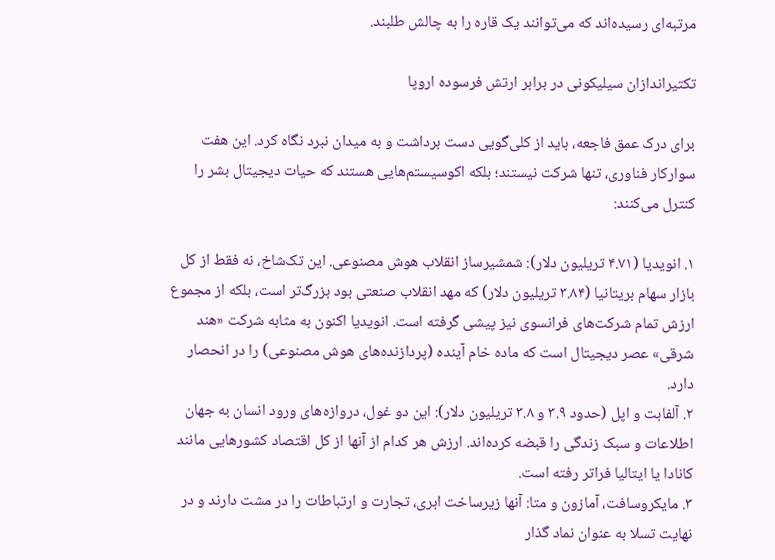مرتبه‌ای رسیده‌اند که می‌توانند یک قاره را به چالش طلبند.

تکتیراندازان سیلیکونی در برابر ارتش فرسوده اروپا

برای درک عمق فاجعه، باید از کلی‌گویی دست برداشت و به میدان نبرد نگاه کرد. این هفت سوارکار فناوری، تنها شرکت نیستند؛ بلکه اکوسیستم‌هایی هستند که حیات دیجیتال بشر را کنترل می‌کنند:

۱. انویدیا (۴.۷۱ تریلیون دلار): شمشیرساز انقلاب هوش مصنوعی. این تک‌شاخ، نه فقط از کل بازار سهام بریتانیا (۳.۸۴ تریلیون دلار) که مهد انقلاب صنعتی بود بزرگ‌تر است، بلکه از مجموع ارزش تمام شرکت‌های فرانسوی نیز پیشی گرفته است. انویدیا اکنون به مثابه شرکت «هند شرقی» عصر دیجیتال است که ماده خام آینده (پردازنده‌های هوش مصنوعی) را در انحصار دارد.
۲. آلفابت و اپل (حدود ۳.۹ و ۳.۸ تریلیون دلار): این دو غول، دروازه‌های ورود انسان به جهان اطلاعات و سبک زندگی را قبضه کرده‌اند. ارزش هر کدام از آنها از کل اقتصاد کشورهایی مانند کانادا یا ایتالیا فراتر رفته است.
۳. مایکروسافت، آمازون و متا: آنها زیرساخت ابری، تجارت و ارتباطات را در مشت دارند و در نهایت تسلا به عنوان نماد گذار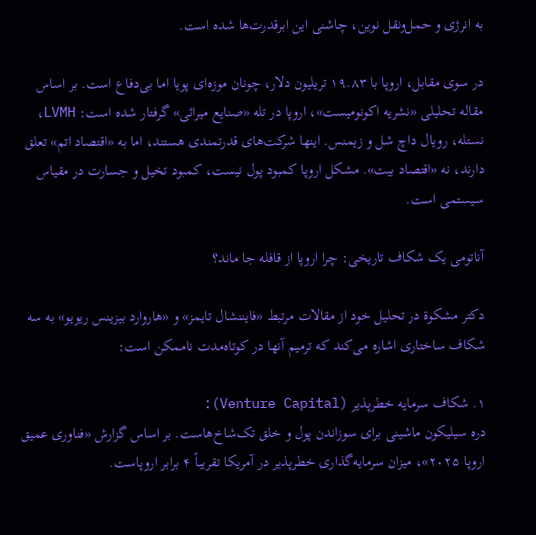به انرژی و حمل‌ونقل نوین، چاشنی این ابرقدرت‌ها شده است.

در سوی مقابل، اروپا با ۱۹.۸۳ تریلیون دلار، چونان موزه‌ای پویا اما بی‌دفاع است. بر اساس مقاله تحلیلی «نشریه اکونومیست»، اروپا در تله «صنایع میراثی» گرفتار شده است: LVMH، نستله، رویال داچ شل و زیمنس. اینها شرکت‌های قدرتمندی هستند، اما به «اقتصاد اتم» تعلق دارند، نه «اقتصاد بیت». مشکل اروپا کمبود پول نیست، کمبود تخیل و جسارت در مقیاس سیستمی است.

آناتومی یک شکاف تاریخی: چرا اروپا از قافله جا ماند؟

دکتر مشکوة در تحلیل خود از مقالات مرتبط «فایننشال تایمز» و «هاروارد بیزینس ریویو» به سه شکاف ساختاری اشاره می‌کند که ترمیم آنها در کوتاه‌مدت ناممکن است:

۱. شکاف سرمایه خطرپذیر (Venture Capital):
دره سیلیکون ماشینی برای سوزاندن پول و خلق تک‌شاخ‌هاست. بر اساس گزارش «فناوری عمیق اروپا ۲۰۲۵»، میزان سرمایه‌گذاری خطرپذیر در آمریکا تقریباً ۴ برابر اروپاست.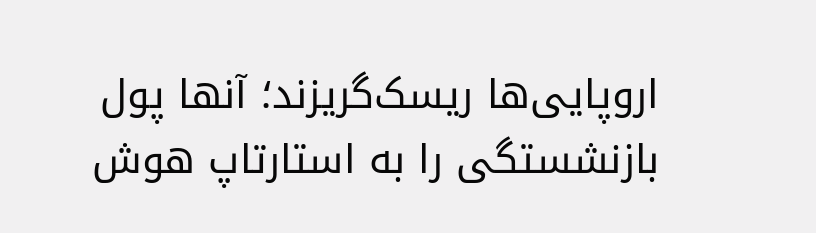اروپایی‌ها ریسک‌گریزند؛ آنها پول بازنشستگی را به استارتاپ هوش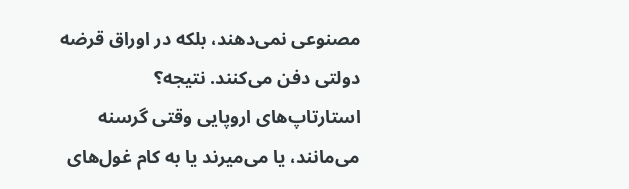مصنوعی نمی‌دهند، بلکه در اوراق قرضه دولتی دفن می‌کنند. نتیجه؟ استارتاپ‌های اروپایی وقتی گرسنه می‌مانند، یا می‌میرند یا به کام غول‌های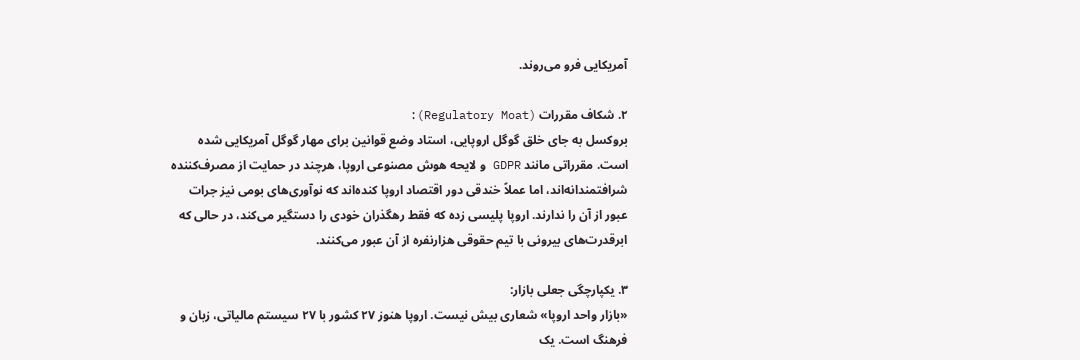آمریکایی فرو می‌روند.

۲. شکاف مقررات (Regulatory Moat):
بروکسل به جای خلق گوگل اروپایی، استاد وضع قوانین برای مهار گوگل آمریکایی شده است. مقرراتی مانند GDPR و لایحه هوش مصنوعی اروپا، هرچند در حمایت از مصرف‌کننده شرافتمندانه‌اند، اما عملاً خندقی دور اقتصاد اروپا کنده‌اند که نوآوری‌های بومی نیز جرات عبور از آن را ندارند. اروپا پلیسی زده که فقط رهگذران خودی را دستگیر می‌کند، در حالی که ابرقدرت‌های بیرونی با تیم حقوقی هزارنفره از آن عبور می‌کنند.

۳. یکپارچگی جعلی بازار:
«بازار واحد اروپا» شعاری بیش نیست. اروپا هنوز ۲۷ کشور با ۲۷ سیستم مالیاتی، زبان و فرهنگ است. یک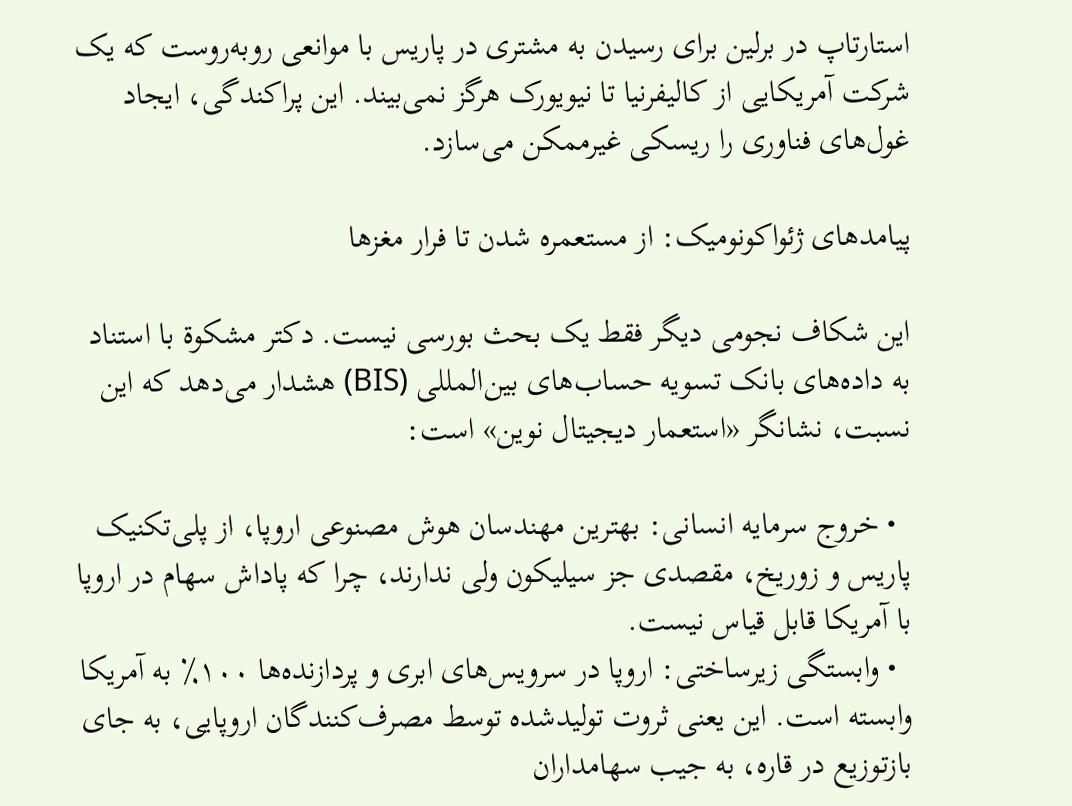استارتاپ در برلین برای رسیدن به مشتری در پاریس با موانعی روبه‌روست که یک شرکت آمریکایی از کالیفرنیا تا نیویورک هرگز نمی‌بیند. این پراکندگی، ایجاد غول‌های فناوری را ریسکی غیرممکن می‌سازد.

پیامدهای ژئواکونومیک: از مستعمره شدن تا فرار مغزها

این شکاف نجومی دیگر فقط یک بحث بورسی نیست. دکتر مشکوة با استناد به داده‌های بانک تسویه حساب‌های بین‌المللی (BIS) هشدار می‌دهد که این نسبت، نشانگر «استعمار دیجیتال نوین» است:

  • خروج سرمایه انسانی: بهترین مهندسان هوش مصنوعی اروپا، از پلی‌تکنیک پاریس و زوریخ، مقصدی جز سیلیکون ولی ندارند، چرا که پاداش سهام در اروپا با آمریکا قابل قیاس نیست.
  • وابستگی زیرساختی: اروپا در سرویس‌های ابری و پردازنده‌ها ۱۰۰٪ به آمریکا وابسته است. این یعنی ثروت تولیدشده توسط مصرف‌کنندگان اروپایی، به جای بازتوزیع در قاره، به جیب سهامداران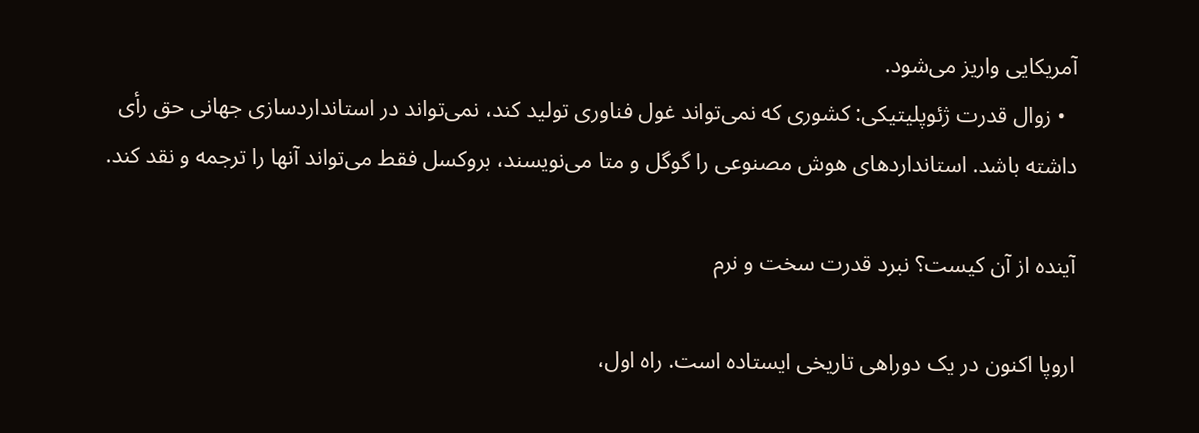آمریکایی واریز می‌شود.
  • زوال قدرت ژئوپلیتیکی: کشوری که نمی‌تواند غول فناوری تولید کند، نمی‌تواند در استانداردسازی جهانی حق رأی داشته باشد. استانداردهای هوش مصنوعی را گوگل و متا می‌نویسند، بروکسل فقط می‌تواند آنها را ترجمه و نقد کند.

آینده از آن کیست؟ نبرد قدرت سخت و نرم

اروپا اکنون در یک دوراهی تاریخی ایستاده است. راه اول،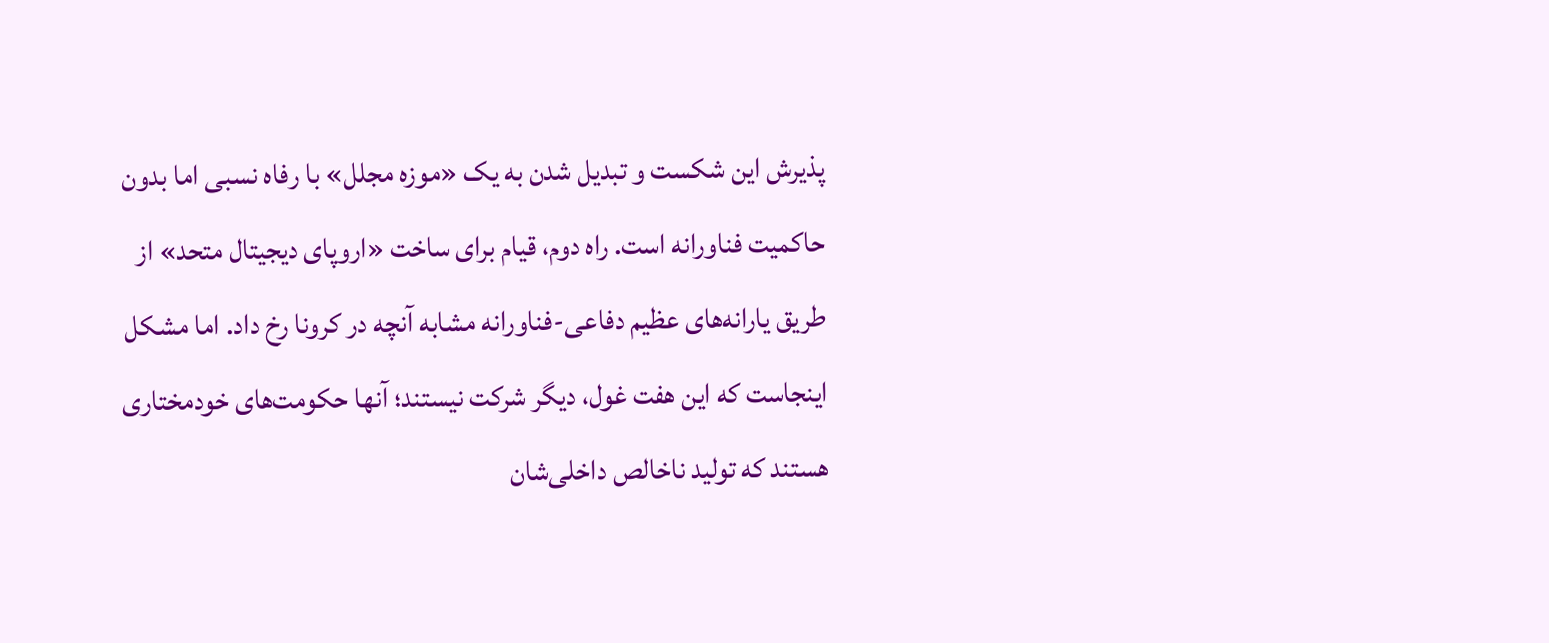پذیرش این شکست و تبدیل شدن به یک «موزه مجلل» با رفاه نسبی اما بدون حاکمیت فناورانه است. راه دوم، قیام برای ساخت «اروپای دیجیتال متحد» از طریق یارانه‌های عظیم دفاعی-فناورانه مشابه آنچه در کرونا رخ داد. اما مشکل اینجاست که این هفت غول، دیگر شرکت نیستند؛ آنها حکومت‌های خودمختاری هستند که تولید ناخالص داخلی‌شان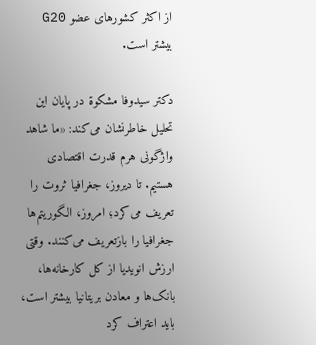از اکثر کشورهای عضو G20 بیشتر است.

دکتر سیدوفا مشکوة در پایان این تحلیل خاطرنشان می‌کند: «ما شاهد واژگونی هرم قدرت اقتصادی هستیم. تا دیروز، جغرافیا ثروت را تعریف می‌کرد؛ امروز، الگوریتم‌ها جغرافیا را بازتعریف می‌کنند. وقتی ارزش انویدیا از کل کارخانه‌ها، بانک‌ها و معادن بریتانیا بیشتر است، باید اعتراف کرد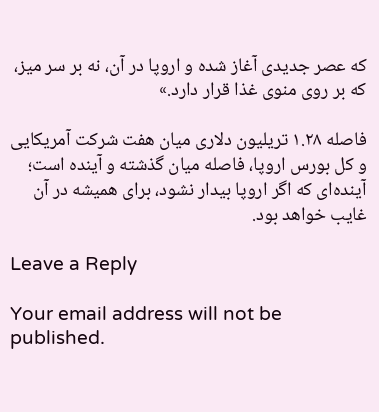که عصر جدیدی آغاز شده و اروپا در آن، نه بر سر میز، که بر روی منوی غذا قرار دارد.»

فاصله ۱.۲۸ تریلیون دلاری میان هفت شرکت آمریکایی و کل بورس اروپا، فاصله میان گذشته و آینده است؛ آینده‌ای که اگر اروپا بیدار نشود، برای همیشه در آن غایب خواهد بود.

Leave a Reply

Your email address will not be published.